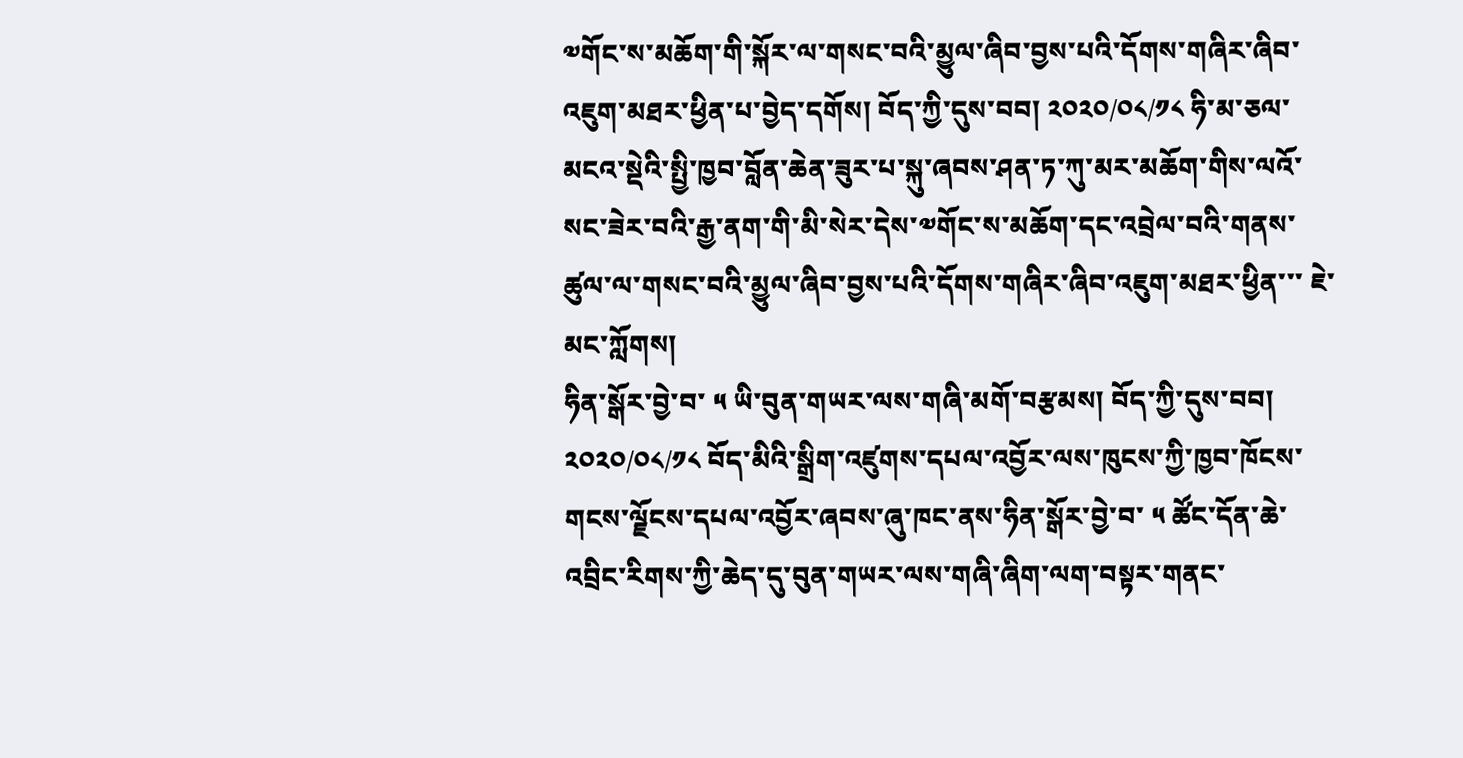༧གོང་ས་མཆོག་གི་སྐོར་ལ་གསང་བའི་མྱུལ་ཞིབ་བྱས་པའི་དོགས་གཞིར་ཞིབ་འཇུག་མཐར་ཕྱིན་པ་བྱེད་དགོས། བོད་ཀྱི་དུས་བབ། ༢༠༢༠/༠༨/༡༨ ཧི་མ་ཅལ་མངའ་སྡེའི་སྤྱི་ཁྱབ་བློན་ཆེན་ཟུར་པ་སྐུ་ཞབས་ཤན་ཏ་ཀུ་མར་མཆོག་གིས་ལའོ་སང་ཟེར་བའི་རྒྱ་ནག་གི་མི་སེར་དེས་༧གོང་ས་མཆོག་དང་འབྲེལ་བའི་གནས་ཚུལ་ལ་གསང་བའི་མྱུལ་ཞིབ་བྱས་པའི་དོགས་གཞིར་ཞིབ་འཇུག་མཐར་ཕྱིན་་་ ཇེ་མང་ཀློགས།
ཧིན་སྒོར་བྱེ་བ་ ༥ ཡི་བུན་གཡར་ལས་གཞི་མགོ་བརྩམས། བོད་ཀྱི་དུས་བབ། ༢༠༢༠/༠༨/༡༨ བོད་མིའི་སྒྲིག་འཛུགས་དཔལ་འབྱོར་ལས་ཁུངས་ཀྱི་ཁྱབ་ཁོངས་གངས་ལྗོངས་དཔལ་འབྱོར་ཞབས་ཞུ་ཁང་ནས་ཧིན་སྒོར་བྱེ་བ་ ༥ ཚོང་དོན་ཆེ་འབྲིང་རིགས་ཀྱི་ཆེད་དུ་བུན་གཡར་ལས་གཞི་ཞིག་ལག་བསྟར་གནང་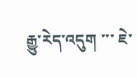རྒྱུ་རེད་འདུག ་་་ ཇེ་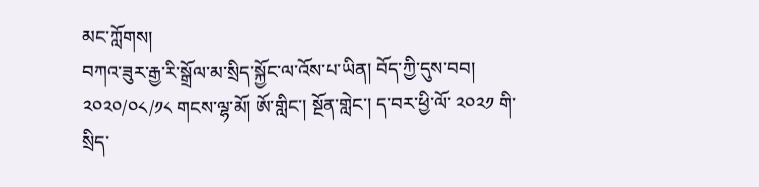མང་ཀློགས།
བཀའ་ཟུར་རྒྱ་རི་སྒྲོལ་མ་སྲིད་སྐྱོང་ལ་འོས་པ་ཡིན། བོད་ཀྱི་དུས་བབ། ༢༠༢༠/༠༨/༡༨ གངས་ལྷ་མོ། ཨོ་གླིང་། སྔོན་གླེང་། ད་བར་ཕྱི་ལོ་ ༢༠༢༡ གི་སྲིད་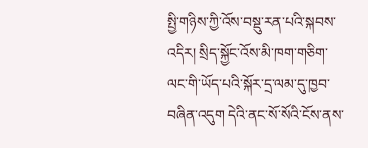སྤྱི་གཉིས་ཀྱི་འོས་བསྡུ་རན་པའི་སྐབས་འདིར། སྲིད་སྐྱོང་འོས་མི་ཁག་གཅིག་ལང་གི་ཡོད་པའི་སྐོར་དྲ་ལམ་དུ་ཁྱབ་བཞིན་འདུག དེའི་ནང་སོ་སོའི་ངོས་ནས་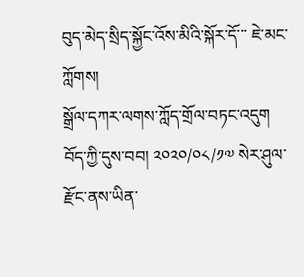བུད་མེད་སྲིད་སྐྱོང་འོས་མིའི་སྐོར་དོ་་་ ཇེ་མང་ཀློགས།
སྒྲོལ་དཀར་ལགས་ཀློད་གྲོལ་བཏང་འདུག བོད་ཀྱི་དུས་བབ། ༢༠༢༠/༠༨/༡༧ སེར་ཤུལ་རྫོང་ནས་ཡིན་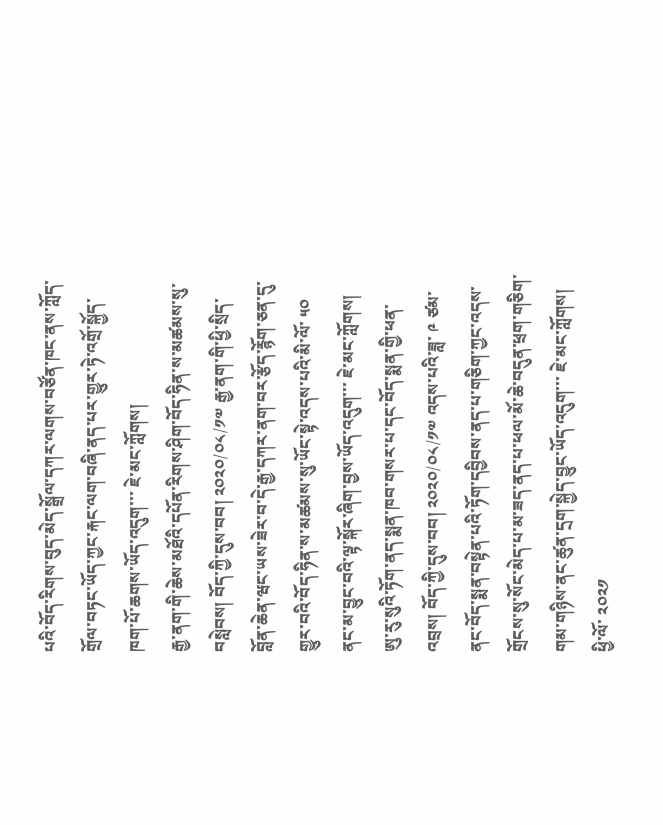པའི་བོད་རིགས་བུད་མེད་སྒྲོལ་དཀར་ལགས་བཙོན་ཁང་ནས་ཀློད་གྲོལ་བཏང་ཡོད་ཀྱང་རྐང་ལག་བཞི་ནད་པར་གྱུར་ཏེ་འགྲོ་སྐྱོད་ཁག་པོ་ཆགས་ཡོད་འདུག་་་ ཇེ་མང་ཀློགས།
རྒྱ་ནག་གི་ཆེས་མཐོའི་དཔོན་རིགས་ཤིག་བོད་ཧིན་ས་མཚམས་སུ་བསླེབས། བོད་ཀྱི་དུས་བབ། ༢༠༢༠/༠༨/༡༧ རྒྱ་ནག་གི་ཕྱི་སྲིད་བློན་ཆེན་ཝང་ཡས་ཟེར་བ་དེ་རྒྱ་དཀར་ནག་བར་རྩོད་རྙོག་ཅན་དུ་གྱུར་བའི་བོད་ཧིན་ས་མཚམས་སུ་ཡོང་སྟེ་འདས་པའི་མི་ལོ་ ༥༠ ནང་མ་བྱུང་བའི་ལྟ་སྐོར་ཞིག་བྱས་ཡོད་འདུག་་་ ཇེ་མང་ཀློགས།
ཨུ་རུ་སུའི་ཏོག་ནད་སྨན་ཁབ་གསར་པ་དང་བོད་སྨན་གྱི་ཕན་འབྲས། བོད་ཀྱི་དུས་བབ། ༢༠༢༠/༠༨/༡༧ འདས་པའི་ཟླ་ ༩ ཙམ་ནང་བོད་སྨན་བསྟེན་པའི་ཏོག་དབྱིབས་ནད་པ་གཅིག་ཀྱང་འདས་གྲོངས་སུ་སོང་མེད་པ་མ་ཟད་ནད་པ་ཕལ་མོ་ཆེ་བདུན་ཕྲག་གཅིག་གམ་གཉིས་ནང་ཚུན་དྲག་སྐྱེད་བྱུང་ཡོད་འདུག་་་ ཇེ་མང་ཀློགས།
ཕྱི་ལོ་ ༢༠༢༡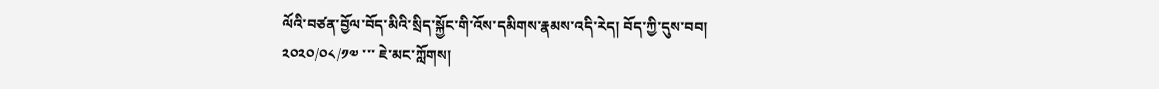ལོའི་བཙན་བྱོལ་བོད་མིའི་སྲིད་སྐྱོང་གི་འོས་དམིགས་རྣམས་འདི་རེད། བོད་ཀྱི་དུས་བབ། ༢༠༢༠/༠༨/༡༧ ་་་ ཇེ་མང་ཀློགས།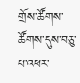གྲོས་ཚོགས་ཚོགས་དུས་བཅུ་པ་འཕར་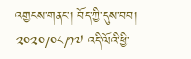འགྱངས་གནང་། བོད་ཀྱི་དུས་བབ། ༢༠༢༠/༠༨/༡༧ འདི་ལོའི་ཕྱི་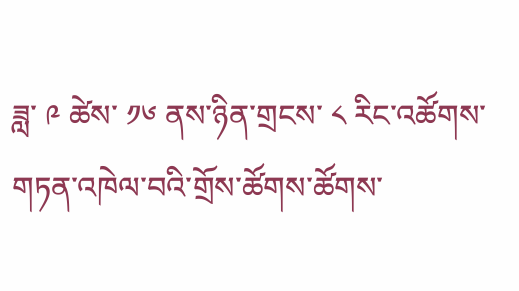ཟླ་ ༩ ཚེས་ ༡༦ ནས་ཉིན་གྲངས་ ༨ རིང་འཚོགས་གཏན་འཁེལ་བའི་གྲོས་ཚོགས་ཚོགས་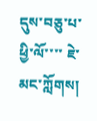དུས་བཅུ་པ་ཕྱི་ལོ་་་་ ཇེ་མང་ཀློགས།